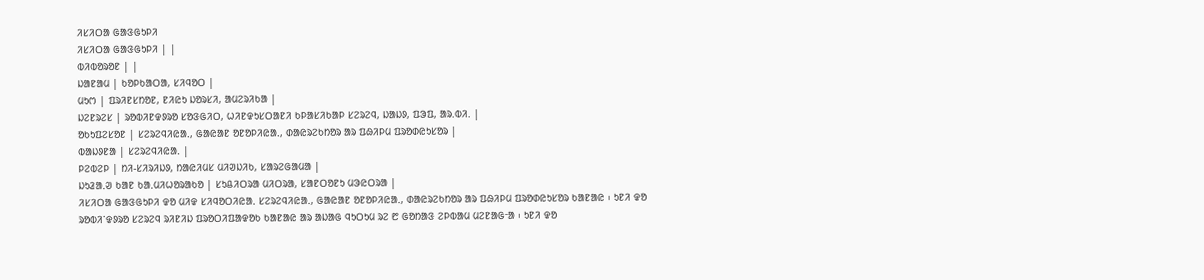ᱤᱥᱤᱛᱟ ᱜᱟᱝᱜᱩᱞᱤ
ᱤᱥᱤᱛᱟ ᱜᱟᱝᱜᱩᱞᱤ | |
ᱵᱤᱵᱚᱨᱚᱱ | |
ᱡᱟᱱᱟᱢ | ᱠᱚᱞᱠᱟᱛᱟ, ᱥᱤᱧᱚᱛ |
ᱢᱩᱬ | ᱯᱨᱤᱱᱥᱴᱚᱱ, ᱱᱤᱭᱩ ᱡᱚᱨᱥᱤ, ᱟᱢᱮᱨᱤᱠᱟ |
ᱡᱮᱱᱨᱮᱥ | ᱨᱚᱵᱤᱱᱫᱽᱨᱚ ᱥᱚᱝᱜᱤᱛ, ᱦᱤᱱᱫᱩᱥᱛᱟᱱᱤ ᱠᱞᱟᱥᱤᱠᱟᱞ ᱥᱮᱨᱮᱧ, ᱡᱟᱡᱽ, ᱯᱳᱯ, ᱟᱨ.ᱵᱤ. |
ᱚᱠᱩᱯᱮᱥᱚᱱ | ᱥᱮᱨᱮᱧᱤᱭᱟᱹ, ᱜᱟᱭᱟᱱ ᱚᱱᱚᱞᱤᱭᱟᱹ, ᱰᱟᱭᱨᱮᱠᱴᱚᱨ ᱟᱨ ᱯᱷᱤᱞᱢ ᱯᱨᱚᱰᱭᱩᱥᱚᱨ |
ᱵᱟᱡᱽᱱᱟ | ᱥᱮᱨᱮᱧᱤᱭᱟᱹ |
ᱞᱮᱵᱮᱞ | ᱴᱤ-ᱥᱤᱨᱤᱡᱽ, ᱴᱟᱭᱤᱢᱥ ᱢᱤᱣᱡᱤᱠ, ᱥᱟᱨᱮᱜᱟᱢᱟ |
ᱡᱩᱲᱟᱹᱣ ᱠᱟᱱ ᱠᱟᱹᱢᱤᱦᱚᱨᱟᱠᱚ | ᱥᱩᱪᱤᱛᱨᱟ ᱢᱤᱛᱨᱟ, ᱥᱟᱱᱛᱚᱱᱩ ᱢᱳᱭᱛᱨᱟ |
ᱤᱥᱤᱛᱟ ᱜᱟᱝᱜᱩᱞᱤ ᱫᱚ ᱢᱤᱫ ᱥᱤᱧᱚᱛᱤᱭᱟᱹ ᱥᱮᱨᱮᱧᱤᱭᱟᱹ, ᱜᱟᱭᱟᱱ ᱚᱱᱚᱞᱤᱭᱟᱹ, ᱰᱟᱭᱨᱮᱠᱴᱚᱨ ᱟᱨ ᱯᱷᱤᱞᱢ ᱯᱨᱚᱰᱭᱩᱥᱚᱨ ᱠᱟᱱᱟᱭ ᱾ ᱩᱱᱤ ᱫᱚ ᱨᱚᱵᱤᱸᱫᱽᱨᱚ ᱥᱮᱨᱮᱧ ᱨᱤᱱᱤᱡ ᱯᱨᱚᱛᱤᱯᱟᱫᱚᱠ ᱠᱟᱱᱟᱭ ᱟᱨ ᱟᱡᱟᱜ ᱧᱩᱛᱩᱢ ᱨᱮ ᱘ ᱜᱚᱴᱟᱝ ᱮᱞᱵᱟᱢ ᱢᱮᱱᱟᱜᱼᱟ ᱾ ᱩᱱᱤ ᱫᱚ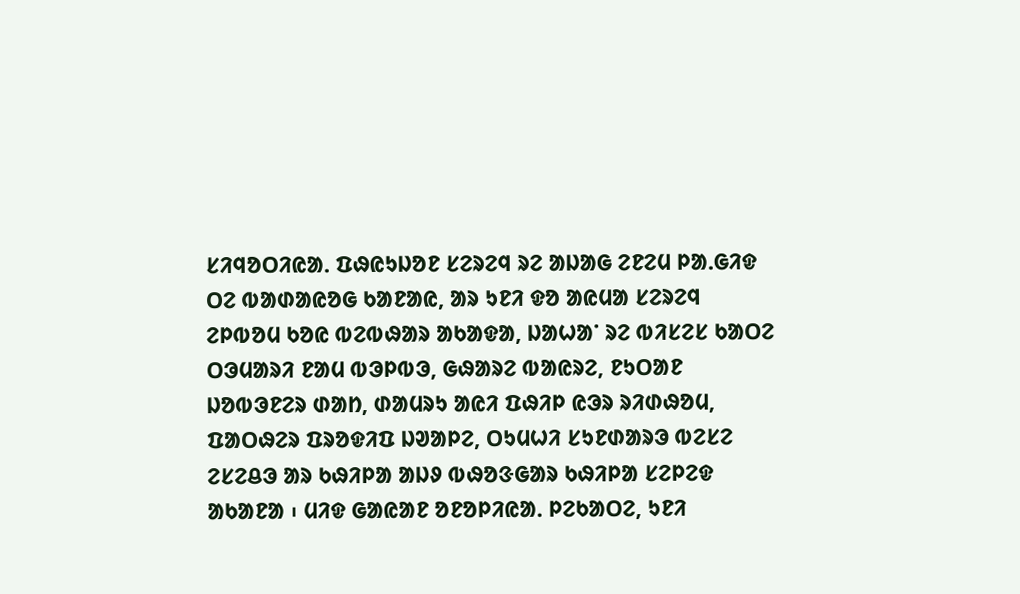ᱥᱤᱧᱚᱛᱤᱭᱟᱹ ᱯᱷᱭᱩᱡᱚᱱ ᱥᱮᱨᱮᱧ ᱨᱮ ᱟᱡᱟᱜ ᱮᱱᱮᱢ ᱞᱟᱹᱜᱤᱫ ᱛᱮ ᱵᱟᱰᱟᱭᱚᱜ ᱠᱟᱱᱟᱭ, ᱟᱨ ᱩᱱᱤ ᱫᱚ ᱟᱭᱢᱟ ᱥᱮᱨᱮᱧ ᱮᱞᱵᱚᱢ ᱠᱚᱭ ᱵᱮᱵᱷᱟᱨ ᱟᱠᱟᱫᱟ, ᱡᱟᱦᱟᱸ ᱨᱮ ᱵᱤᱥᱮᱥ ᱠᱟᱛᱮ ᱛᱳᱢᱟᱨᱤ ᱱᱟᱢ ᱵᱳᱞᱵᱳ, ᱜᱷᱟᱨᱮ ᱵᱟᱭᱨᱮ, ᱱᱩᱛᱟᱱ ᱡᱚᱵᱳᱱᱮᱨ ᱰᱟᱴ, ᱰᱟᱢᱨᱩ ᱟᱭᱤ ᱯᱷᱤᱞ ᱭᱳᱨ ᱨᱤᱰᱷᱚᱢ, ᱯᱟᱛᱷᱮᱨ ᱯᱨᱚᱫᱤᱯ ᱡᱣᱟᱞᱮ, ᱛᱩᱢᱦᱤ ᱥᱩᱱᱰᱟᱨᱳ ᱵᱮᱥᱮ ᱮᱥᱮᱪᱳ ᱟᱨ ᱠᱷᱤᱞᱟ ᱟᱡᱽ ᱵᱷᱚᱝᱜᱟᱨ ᱠᱷᱤᱞᱟ ᱥᱮᱞᱮᱫ ᱟᱠᱟᱱᱟ ᱾ ᱢᱤᱫ ᱜᱟᱭᱟᱱ ᱚᱱᱚᱞᱤᱭᱟᱹ ᱞᱮᱠᱟᱛᱮ, ᱩᱱᱤ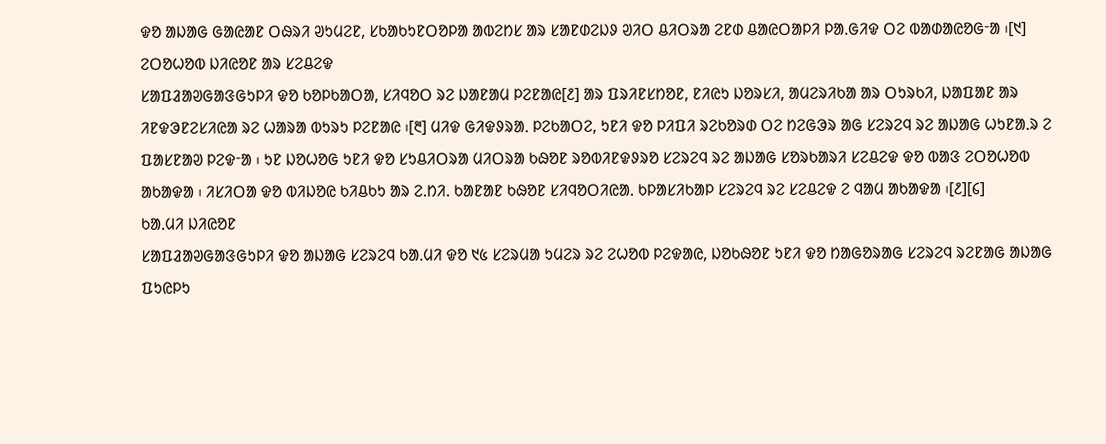ᱫᱚ ᱟᱡᱟᱜ ᱜᱟᱭᱟᱱ ᱛᱷᱨᱤ ᱣᱩᱢᱮᱱ, ᱥᱠᱟᱠᱩᱱᱛᱚᱞᱟ ᱟᱵᱮᱴᱥ ᱟᱨ ᱥᱟᱱᱰᱮᱡᱽ ᱣᱤᱛ ᱪᱤᱛᱨᱟ ᱮᱱᱰ ᱪᱟᱭᱛᱟᱞᱤ ᱞᱟᱹᱜᱤᱫ ᱛᱮ ᱵᱟᱰᱟᱭᱚᱜᱼᱟ ᱾[᱑]
ᱮᱛᱚᱦᱚᱵ ᱡᱤᱭᱚᱱ ᱟᱨ ᱥᱮᱪᱮᱫ
ᱥᱟᱯᱲᱟᱣᱜᱟᱝᱜᱩᱞᱤ ᱫᱚ ᱠᱚᱞᱠᱟᱛᱟ, ᱥᱤᱧᱚᱛ ᱨᱮ ᱡᱟᱱᱟᱢ ᱞᱮᱱᱟᱭ[᱒] ᱟᱨ ᱯᱨᱤᱱᱥᱴᱚᱱ, ᱱᱤᱭᱩ ᱡᱚᱨᱥᱤ, ᱟᱢᱮᱨᱤᱠᱟ ᱟᱨ ᱛᱩᱨᱠᱤ, ᱡᱟᱯᱟᱱ ᱟᱨ ᱤᱱᱫᱳᱱᱮᱥᱤᱭᱟ ᱨᱮ ᱦᱟᱨᱟ ᱵᱩᱨᱩ ᱞᱮᱱᱟᱭ ᱾[᱓] ᱢᱤᱫ ᱜᱤᱫᱽᱨᱟᱹ ᱞᱮᱠᱟᱛᱮ, ᱩᱱᱤ ᱫᱚ ᱞᱤᱯᱤ ᱨᱮᱠᱚᱨᱰ ᱛᱮ ᱴᱮᱜᱳᱨ ᱟᱜ ᱥᱮᱨᱮᱧ ᱨᱮ ᱟᱡᱟᱜ ᱦᱩᱱᱟᱹᱨ ᱮ ᱯᱟᱥᱱᱟᱣ ᱞᱮᱫᱼᱟ ᱾ ᱩᱱ ᱡᱚᱦᱚᱜ ᱩᱱᱤ ᱫᱚ ᱥᱩᱪᱤᱛᱨᱟ ᱢᱤᱛᱨᱟ ᱠᱷᱚᱱ ᱨᱚᱵᱤᱱᱫᱽᱨᱚ ᱥᱮᱨᱮᱧ ᱨᱮ ᱟᱡᱟᱜ ᱥᱚᱨᱠᱟᱨᱤ ᱥᱮᱪᱮᱫ ᱫᱚ ᱵᱟᱝ ᱮᱛᱚᱦᱚᱵ ᱟᱠᱟᱫᱟ ᱾ ᱤᱥᱤᱛᱟ ᱫᱚ ᱵᱤᱡᱚᱭ ᱠᱤᱪᱠᱩ ᱟᱨ ᱮ.ᱴᱤ. ᱠᱟᱱᱟᱱ ᱠᱷᱚᱱ ᱥᱤᱧᱚᱛᱤᱭᱟᱹ ᱠᱞᱟᱥᱤᱠᱟᱞ ᱥᱮᱨᱮᱧ ᱨᱮ ᱥᱮᱪᱮᱫ ᱮ ᱧᱟᱢ ᱟᱠᱟᱫᱟ ᱾[᱒][᱔]
ᱠᱟᱹᱢᱤ ᱡᱤᱭᱚᱱ
ᱥᱟᱯᱲᱟᱣᱜᱟᱝᱜᱩᱞᱤ ᱫᱚ ᱟᱡᱟᱜ ᱥᱮᱨᱮᱧ ᱠᱟᱹᱢᱤ ᱫᱚ ᱑᱕ ᱥᱮᱨᱢᱟ ᱩᱢᱮᱨ ᱨᱮ ᱮᱦᱚᱵ ᱞᱮᱫᱟᱭ, ᱡᱚᱠᱷᱚᱱ ᱩᱱᱤ ᱫᱚ ᱴᱟᱜᱚᱨᱟᱜ ᱥᱮᱨᱮᱧ ᱨᱮᱱᱟᱜ ᱟᱡᱟᱜ ᱯᱩᱭᱞᱩ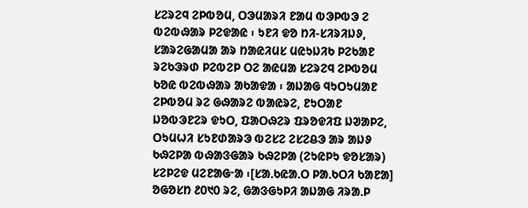ᱥᱮᱨᱮᱧ ᱮᱞᱵᱚᱢ, ᱛᱳᱢᱟᱨᱤ ᱱᱟᱢ ᱵᱳᱞᱵᱳ ᱮ ᱵᱮᱵᱷᱟᱨ ᱞᱮᱫᱟᱭ ᱾ ᱩᱱᱤ ᱫᱚ ᱴᱤ-ᱥᱤᱨᱤᱡᱽ, ᱥᱟᱨᱮᱜᱟᱢᱟ ᱟᱨ ᱴᱟᱭᱤᱢᱥ ᱢᱭᱩᱡᱤᱠ ᱞᱮᱠᱟᱱ ᱨᱮᱠᱳᱨᱰ ᱞᱮᱵᱮᱞ ᱛᱮ ᱟᱭᱢᱟ ᱥᱮᱨᱮᱧ ᱮᱞᱵᱚᱢ ᱠᱚᱭ ᱵᱮᱵᱷᱟᱨ ᱟᱠᱟᱫᱟ ᱾ ᱟᱡᱟᱜ ᱧᱩᱛᱩᱢᱟᱱ ᱮᱞᱵᱚᱢ ᱨᱮ ᱜᱷᱟᱨᱮ ᱵᱟᱭᱨᱮ, ᱱᱩᱛᱟᱱ ᱡᱚᱵᱳᱱᱮᱨ ᱫᱩᱛ, ᱯᱟᱛᱷᱮᱨ ᱯᱨᱚᱫᱤᱯ ᱡᱣᱟᱞᱮ, ᱛᱩᱢᱦᱤ ᱥᱩᱱᱰᱟᱨᱳ ᱵᱮᱥᱮ ᱮᱥᱮᱪᱳ ᱟᱨ ᱟᱡᱽ ᱠᱷᱮᱞᱟ ᱵᱷᱟᱝᱜᱟᱨ ᱠᱷᱮᱞᱟ (ᱮᱩᱭᱞᱩ ᱫᱚᱥᱟᱨ) ᱥᱮᱞᱮᱫ ᱢᱮᱱᱟᱜᱼᱟ ᱾[ᱥᱟᱹᱠᱭᱟᱹᱛ ᱞᱟᱹᱠᱛᱤ ᱠᱟᱱᱟ]
ᱚᱜᱚᱥᱴ ᱒᱐᱑᱐ ᱨᱮ, ᱜᱟᱝᱜᱩᱞᱤ ᱟᱡᱟᱜ ᱤᱨᱟᱹᱞ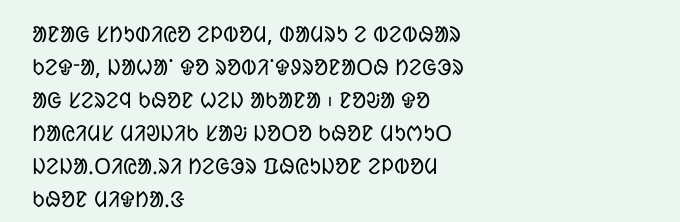ᱟᱱᱟᱜ ᱥᱴᱩᱰᱤᱭᱚ ᱮᱞᱵᱚᱢ, ᱰᱟᱢᱨᱩ ᱮ ᱵᱮᱵᱷᱟᱨ ᱠᱮᱫᱼᱟ, ᱡᱟᱦᱟᱸ ᱫᱚ ᱨᱚᱵᱤᱸᱫᱽᱨᱚᱱᱟᱛᱷ ᱴᱮᱜᱳᱨ ᱟᱜ ᱥᱮᱨᱮᱧ ᱠᱷᱚᱱ ᱦᱮᱡ ᱟᱠᱟᱱᱟ ᱾ ᱱᱚᱶᱟ ᱫᱚ ᱴᱟᱭᱤᱢᱥ ᱢᱤᱣᱡᱤᱠ ᱥᱟᱶ ᱡᱚᱛᱚ ᱠᱷᱚᱱ ᱢᱩᱬᱩᱛ ᱡᱮᱡᱟᱹᱛᱤᱭᱟᱹᱨᱤ ᱴᱮᱜᱳᱨ ᱯᱷᱭᱩᱡᱚᱱ ᱮᱞᱵᱚᱢ ᱠᱷᱚᱱ ᱢᱤᱫᱴᱟᱹᱝ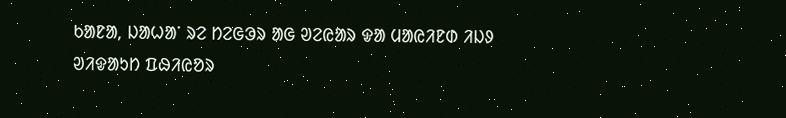ᱠᱟᱱᱟ, ᱡᱟᱦᱟᱸ ᱨᱮ ᱴᱮᱜᱳᱨ ᱟᱜ ᱣᱮᱭᱟᱨ ᱫᱟ ᱢᱟᱭᱤᱱᱰ ᱤᱡᱽ ᱣᱤᱫᱟᱩᱴ ᱯᱷᱤᱭᱚᱨ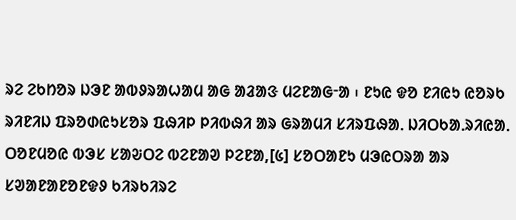ᱨᱮ ᱮᱠᱴᱚᱨ ᱡᱳᱱ ᱟᱵᱽᱨᱟᱦᱟᱢ ᱟᱜ ᱟᱲᱟᱝ ᱢᱮᱱᱟᱜᱼᱟ ᱾ ᱱᱩᱭ ᱫᱚ ᱱᱤᱭᱩ ᱭᱚᱨᱠ ᱨᱤᱱᱤᱡ ᱯᱨᱚᱰᱭᱩᱥᱚᱨ ᱯᱷᱤᱞ ᱞᱤᱵᱷᱤ ᱟᱨ ᱜᱨᱟᱢᱤ ᱥᱤᱨᱯᱷᱟᱹ ᱡᱤᱛᱠᱟᱹᱨᱤᱭᱟᱹ ᱛᱚᱱᱢᱚᱭ ᱵᱳᱥ ᱥᱟᱶᱛᱮ ᱵᱮᱱᱟᱣ ᱞᱮᱱᱟ,[᱕] ᱥᱚᱛᱟᱱᱩ ᱢᱳᱭᱛᱨᱟ ᱟᱨ ᱥᱣᱟᱱᱟᱱᱚᱱᱫᱽ ᱠᱤᱨᱠᱤᱨᱮ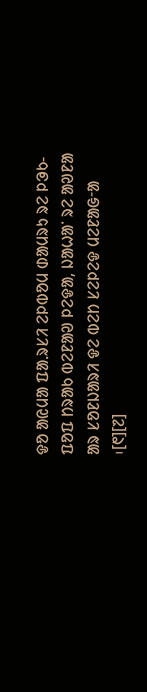ᱫᱚ ᱟᱭᱢᱟ ᱯᱟᱹᱨᱥᱤ ᱮᱞᱵᱚᱢ ᱰᱟᱢᱨᱩ ᱨᱮ ᱞᱳᱠ-ᱯᱚᱯ ᱴᱨᱟᱠ ᱵᱮᱱᱟᱣ ᱞᱮᱫᱟ, ᱡᱟᱦᱟᱸ ᱨᱮ ᱟᱣᱱᱟ ᱟᱨ ᱥᱚᱱᱡᱟᱨᱤ ᱫᱮ ᱵᱮᱴ ᱥᱮᱞᱮᱫ ᱢᱮᱱᱟᱜᱼᱟ ᱾[᱖][᱗]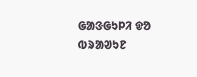ᱜᱟᱝᱜᱩᱞᱤ ᱫᱚ ᱵᱨᱟᱣᱩᱱ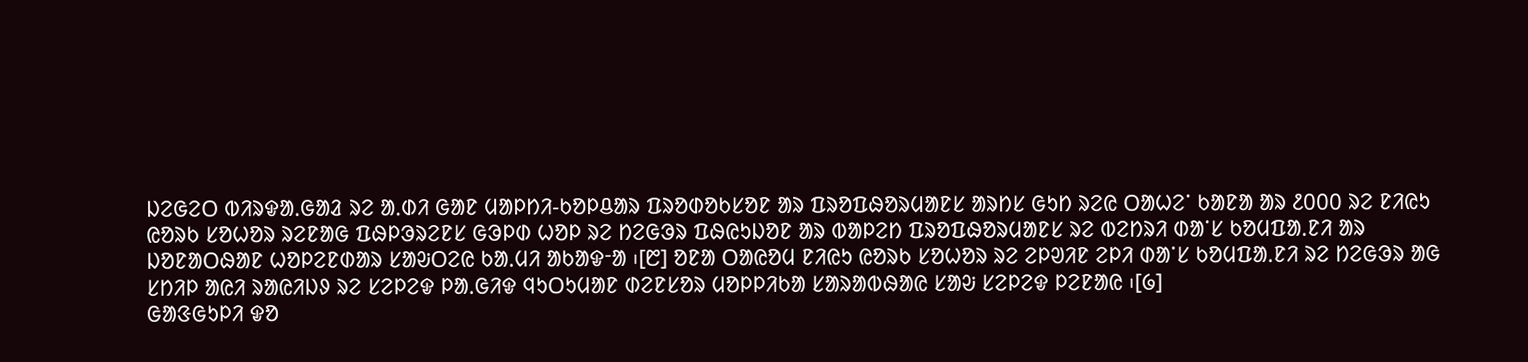ᱡᱮᱜᱮᱛ ᱵᱤᱨᱫᱟᱹᱜᱟᱲ ᱨᱮ ᱟᱹᱰᱤ ᱜᱟᱱ ᱢᱟᱞᱴᱤ-ᱠᱚᱞᱪᱟᱨ ᱯᱨᱚᱰᱚᱠᱥᱚᱱ ᱟᱨ ᱯᱨᱚᱯᱷᱚᱨᱢᱟᱱᱥ ᱟᱨᱴᱥ ᱜᱩᱴ ᱨᱮᱭ ᱛᱟᱦᱮᱸ ᱠᱟᱱᱟ ᱟᱨ ᱒᱐᱐᱐ ᱨᱮ ᱱᱤᱭᱩ ᱭᱚᱨᱠ ᱥᱚᱦᱚᱨ ᱨᱮᱱᱟᱜ ᱯᱷᱞᱳᱨᱮᱱᱥ ᱜᱳᱞᱰ ᱦᱚᱞ ᱨᱮ ᱴᱮᱜᱳᱨ ᱯᱷᱭᱩᱡᱚᱱ ᱟᱨ ᱵᱟᱞᱮᱴ ᱯᱨᱚᱯᱷᱚᱨᱢᱟᱱᱥ ᱨᱮ ᱵᱮᱴᱨᱤ ᱰᱟᱸᱥ ᱠᱚᱢᱯᱟᱹᱱᱤ ᱟᱨ ᱡᱚᱱᱟᱛᱷᱟᱱ ᱦᱚᱞᱮᱱᱰᱟᱨ ᱥᱟᱶᱛᱮᱭ ᱠᱟᱹᱢᱤ ᱟᱠᱟᱫᱼᱟ ᱾[᱘] ᱚᱱᱟ ᱛᱟᱭᱚᱢ ᱱᱤᱭᱩ ᱭᱚᱨᱠ ᱥᱚᱦᱚᱨ ᱨᱮ ᱮᱞᱣᱤᱱ ᱮᱞᱤ ᱰᱟᱸᱥ ᱠᱚᱢᱯᱟᱹᱱᱤ ᱨᱮ ᱴᱮᱜᱳᱨ ᱟᱜ ᱥᱴᱤᱞ ᱟᱭᱤ ᱨᱟᱭᱤᱡᱽ ᱨᱮ ᱥᱮᱞᱮᱫ ᱞᱟᱹᱜᱤᱫ ᱧᱩᱛᱩᱢᱟᱱ ᱰᱮᱱᱥᱚᱨ ᱢᱚᱞᱞᱤᱠᱟ ᱥᱟᱨᱟᱵᱷᱟᱭ ᱥᱟᱶ ᱥᱮᱞᱮᱫ ᱞᱮᱱᱟᱭ ᱾[᱙]
ᱜᱟᱝᱜᱩᱞᱤ ᱫᱚ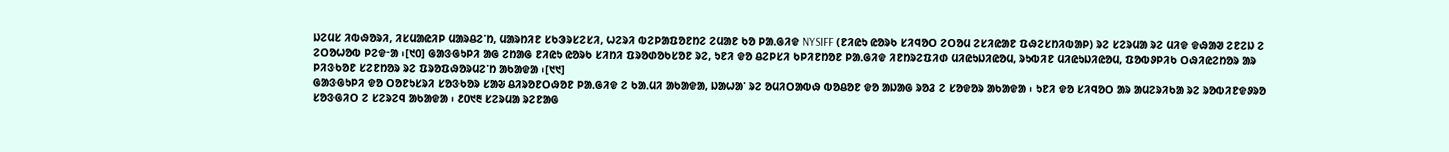ᱡᱮᱢᱥ ᱤᱵᱷᱚᱨᱤ, ᱤᱥᱢᱟᱭᱤᱞ ᱢᱟᱨᱪᱮᱸᱴ, ᱢᱟᱨᱴᱤᱱ ᱥᱠᱳᱨᱥᱮᱥᱤ, ᱦᱮᱨᱤ ᱵᱮᱞᱟᱯᱚᱱᱴᱮ ᱮᱢᱟᱱ ᱠᱚ ᱞᱟᱹᱜᱤᱫ NYSIFF (ᱱᱤᱭᱩ ᱭᱚᱨᱠ ᱥᱤᱧᱚᱛ ᱮᱛᱚᱢ ᱮᱥᱤᱭᱟᱱ ᱯᱷᱮᱥᱴᱤᱵᱟᱞ) ᱨᱮ ᱥᱮᱨᱢᱟ ᱨᱮ ᱢᱤᱫ ᱫᱷᱟᱣ ᱮᱱᱮᱡ ᱮ ᱮᱛᱚᱦᱚᱵ ᱞᱮᱫᱼᱟ ᱾[᱑᱐] ᱜᱟᱝᱜᱩᱞᱤ ᱟᱜ ᱮᱴᱟᱜ ᱱᱤᱭᱩ ᱭᱚᱨᱠ ᱥᱤᱴᱤ ᱯᱨᱚᱰᱚᱠᱥᱚᱱ ᱨᱮ, ᱩᱱᱤ ᱫᱚ ᱪᱮᱞᱥᱤ ᱠᱞᱤᱱᱴᱚᱱ ᱞᱟᱹᱜᱤᱫ ᱤᱱᱴᱨᱮᱯᱤᱰ ᱢᱤᱭᱩᱡᱤᱭᱚᱢ, ᱨᱩᱵᱤᱱ ᱢᱤᱭᱩᱡᱤᱭᱚᱢ, ᱯᱚᱵᱽᱞᱤᱠ ᱛᱷᱤᱭᱮᱴᱚᱨ ᱟᱨ ᱞᱤᱝᱠᱚᱱ ᱥᱮᱱᱴᱚᱨ ᱨᱮ ᱯᱨᱚᱯᱷᱚᱨᱢᱮᱸᱴ ᱟᱠᱟᱫᱟ ᱾[᱑᱑]
ᱜᱟᱝᱜᱩᱞᱤ ᱫᱚ ᱛᱚᱱᱩᱥᱨᱤ ᱥᱚᱝᱠᱚᱨ ᱥᱟᱶ ᱪᱤᱨᱚᱱᱛᱷᱚᱱ ᱞᱟᱹᱜᱤᱫ ᱮ ᱠᱟᱹᱢᱤ ᱟᱠᱟᱫᱟ, ᱡᱟᱦᱟᱸ ᱨᱮ ᱚᱢᱤᱛᱟᱵᱷ ᱵᱚᱪᱚᱱ ᱫᱚ ᱟᱡᱟᱜ ᱨᱚᱲ ᱮ ᱥᱚᱫᱚᱨ ᱟᱠᱟᱫᱟ ᱾ ᱩᱱᱤ ᱫᱚ ᱥᱤᱧᱚᱛ ᱟᱨ ᱟᱢᱮᱨᱤᱠᱟ ᱨᱮ ᱨᱚᱵᱤᱱᱫᱽᱨᱚ ᱥᱚᱝᱜᱤᱛ ᱮ ᱥᱮᱨᱮᱧ ᱟᱠᱟᱫᱟ ᱾ ᱒᱐᱑᱓ ᱥᱮᱨᱢᱟ ᱨᱮᱱᱟᱜ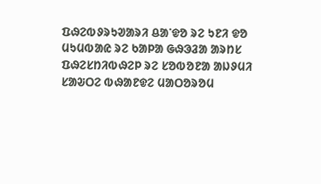ᱯᱷᱮᱵᱽᱨᱩᱣᱟᱨᱤ ᱪᱟᱸᱫᱚ ᱨᱮ ᱩᱱᱤ ᱫᱚ ᱢᱩᱢᱵᱟᱭ ᱨᱮ ᱠᱟᱞᱟ ᱜᱷᱳᱲᱟ ᱟᱨᱴᱥ ᱯᱷᱮᱥᱴᱤᱵᱷᱮᱞ ᱨᱮ ᱥᱚᱵᱚᱱᱟ ᱟᱡᱽᱢᱤ ᱥᱟᱶᱛᱮ ᱵᱷᱟᱱᱫᱮ ᱢᱟᱛᱚᱨᱚᱢ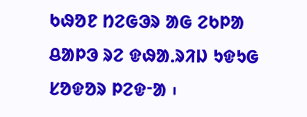ᱠᱷᱚᱱ ᱴᱮᱜᱳᱨ ᱟᱜ ᱮᱠᱞᱟ ᱪᱟᱞᱳ ᱨᱮ ᱫᱷᱟᱹᱨᱤᱡ ᱩᱫᱩᱜ ᱥᱚᱫᱚᱨ ᱞᱮᱫᱼᱟ ᱾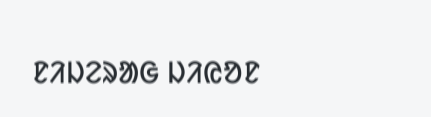ᱱᱤᱡᱮᱨᱟᱜ ᱡᱤᱭᱚᱱ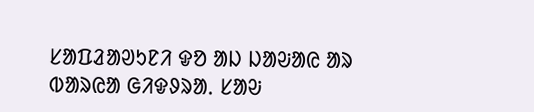ᱥᱟᱯᱲᱟᱣᱩᱱᱤ ᱫᱚ ᱟᱡ ᱡᱟᱶᱟᱭ ᱟᱨ ᱵᱟᱨᱭᱟ ᱜᱤᱫᱽᱨᱟᱹ ᱥᱟᱶ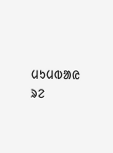ᱢᱩᱢᱵᱟᱭ ᱨᱮ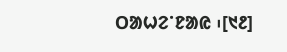ᱛᱟᱦᱮᱸᱱᱟᱭ ᱾[᱑᱒]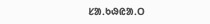ᱥᱟᱹᱠᱷᱭᱟᱹᱛ